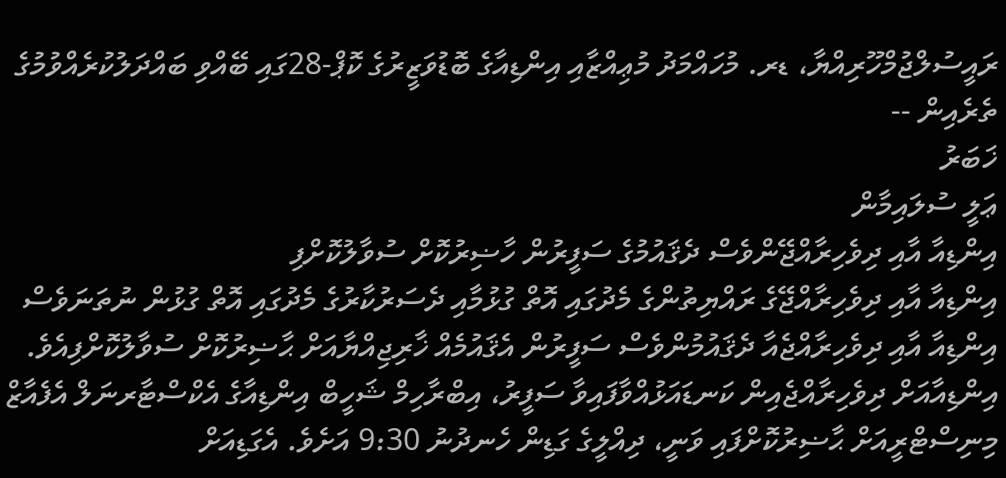ރައީސުލްޖުމްހޫރިއްޔާ، ޑރ. މުހައްމަދު މުޢިއްޒާއި އިންޑިއާގެ ބޮޑުވަޒީރުގެ ކޮޕް-28ގައި ބޭއްވި ބައްދަލުކުރެއްވުމުގެ ތެރެއިން --
ޚަބަރު
ޢަލީ ސުލައިމާން
އިންޑިއާ އާއި ދިވެހިރާއްޖޭންވެސް ދެޤައުމުގެ ސަފީރުން ހާޟިރުކޮށް ސުވާލުކޮށްފި
އިންޑިއާ އާއި ދިވެހިރާއްޖޭގެ ރައްޔިތުންގެ މެދުގައި އޮތް ގުޅުމާއި ދެސަރުކާރުގެ މެދުގައި އޮތް ގުޅުން ނުތަނަވެސް އިންޑިއާ އާއި ދިވެހިރާއްޖެއާ ދެޤައުމުންވެސް ސަފީރުން އެޤައުމެއް ޚާރިޖިއްޔާއަށް ޙާޟިރުކޮށް ސުވާލުކޮށްފިއެވެ.
އިންޑިއާއަށް ދިވެހިރާއްޖެއިން ކަނޑައަޅުއްވާފައިވާ ސަފީރު، އިބްރާހިމް ޝަހީބް އިންޑިއާގެ އެކްސްޓާރނަލް އެފެއާޒް މިނިސްޓްރީއަށް ޙާޟިރުކޮށްފައި ވަނީ، ދިއްލީގެ ގަޑިން ހެނދުނު 9:30 އަށެވެ. އެގަޑިއަށް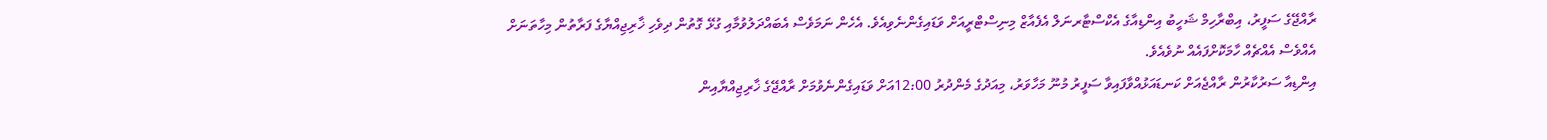ރާއްޖޭގެ ސަފީރު، އިބްރާހިމް ޝަހީބު އިންޑިއާގެ އެކްސްޓާރނަލް އެފެއާޒް މިނިސްޓްރީއަށް ވަޑައިގެންނެވިއެވެ. އެހެން ނަމަވެސް އެބައްދަލުވުމާއި ގުޅޭ ގޮތުން ދިވެހި ޚާރިޖިއްޔާގެ ފަރާތުން މިހާތަނަށް އެއްވެސް އެއްޗެއް ހާމަކޮށްފައެއް ނުވެއެވެ.
އިންޑިއާ ސަރުކާރުން ރާއްޖެއަށް ކަނޑައަޅުއްވާފައިވާ ސަފީރު މުނޫ މަހާވަރު، މިއަދުގެ މެންދުރު 12:00އަށް ވަޑައިގެންނެވުމަށް ރާއްޖޭގެ ޚާރިޖިއްޔާއިން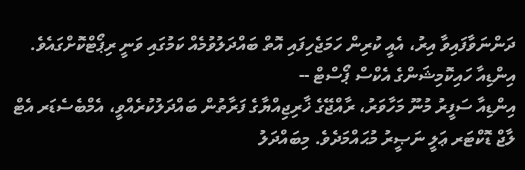ދަންނަވާފައިވާ އިރު، އެއީ ކުރިން ހަމަޖެހިފައި އޮތް ބައްދަލުވުމެއް ކަމުގައި ވަނީ ރިޕޯޓްކޮށްގައެވެ.
އިންޑިއާ ހައިކޮމިޝަންގެ އެކްސް ޕޯސްޓް --
އިންޑިއާ ސަފީރު މުނޫ މަހާވަރު، ރާއްޖޭގެ ޚާރިޖިއްޔާގެ ފަރާތުން ބައްދަލުކުރެއްވީ، އެމްބެސެޑަރ އެޓް ލާޖް ޑޮކްޓަރ ޢަލީ ނަޞީރު މުޙައްމަދެވެ. މިބައްދަލު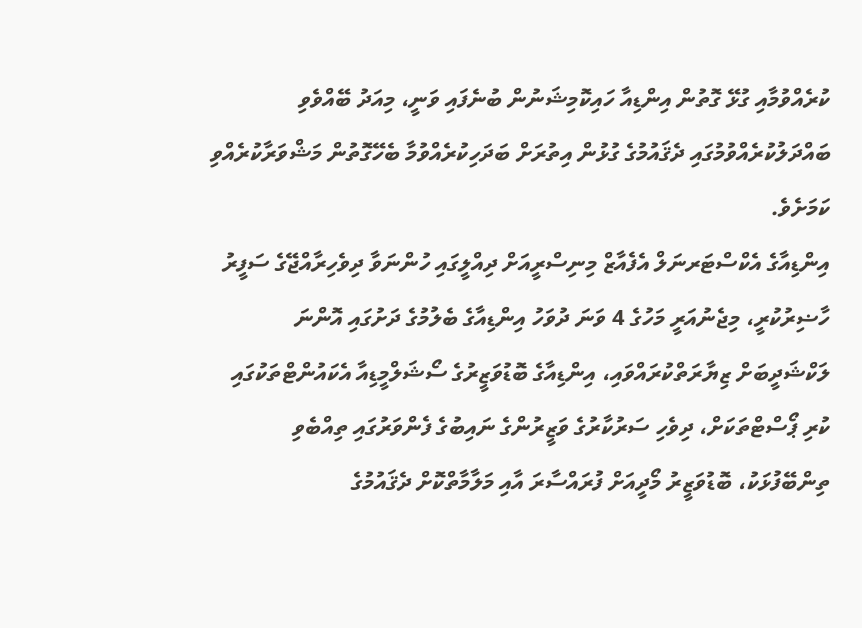ކުރެއްވުމާއި ގުޅޭ ގޮތުން އިންޑިއާ ހައިކޮމިޝަނުން ބުނެފައި ވަނީ، މިއަދު ބޭއްވެވި ބައްދަލުކުރެއްވުމުގައި ދެޤައުމުގެ ގުޅުން އިތުރަށް ބަދަހިކުރެއްވުމާ ބެހޭގޮތުން މަޝްވަރާކުރެއްވި ކަމަށެވެ.
އިންޑިއާގެ އެކްސްޓަރނަލް އެފެއާޒް މިނިސްރީއަށް ދިއްލީގައި ހުންނަވާ ދިވެހިރާއްޖޭގެ ސަފީރު ހާޟިރުކުރީ، މިޖެނުއަރީ މަހުގެ 4 ވަނަ ދުވަހު އިންޑިއާގެ ބެލުމުގެ ދަށުގައި އޮންނަ ލަކްޝަދީބަށް ޒިޔާރަތްކުރައްވައި، އިންޑިއާގެ ބޮޑުވަޒީރުގެ ސޯޝަލްމީޑިއާ އެކައުންޓްތަކުގައި ކުރި ޕޯސްޓްތަކަށް، ދިވެހި ސަރުކާރުގެ ވަޒީރުންގެ ނައިބުގެ ފެންވަރުގައި ތިއްބެވި ތިންބޭފުޅަކު، ބޮޑުވަޒީރު މޯދީއަށް ފުރައްސާރަ އާއި މަލާމާތްކޮށް ދެޤައުމުގެ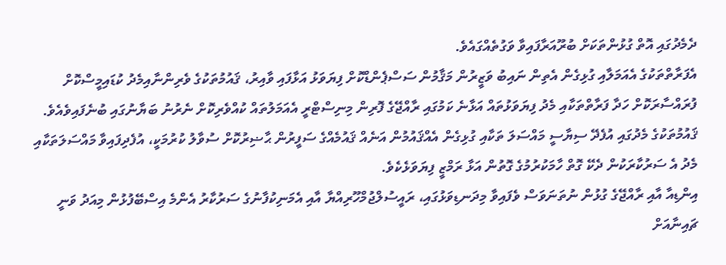ދެމެދުގައި އޮތް ގުޅުންތަކަށް ބުރޫއަރާފައިވާ ވަގުތެއްގައެވެ.
އެފަރާތްތަކުގެ އެއަމަލާއި ގުޅިގެން އެތިން ނައިބު ވަޒީރުން މަޤާމުން ސަސްޕެންޑްކޮށް ފިޔަވަޅު އަޅާފައި ވާއިރު، ޤައުމުތަކުގެ ވެރިންނާއިމެދު ކުޑައިމީސްކޮށް ފުރައްސާރަކޮށް ހަދާ ފަރާތްތަކާއި މެދު ފިޔަވަޅުތައް އަޅާނެ ކަމުގައި ރާއްޖޭގެ ފޮރިން މިނިސްޓްރީ އެއަމަލުތައް ކުއްވެރިކޮށް ނެރުނު ބަޔާނުގައި ބުނެފައިވެއެވެ.
ޤައުމުތަކުގެ މެދުގައި އުފެދޭ ސިޔާސީ މައްސަލަ ތަކާއި ގުޅިގެން އެއްޤައުމުން އަނެއް ޤައުމެއްގެ ސަފީރުން ޙާޟިރުކޮށް ސުވާލު ކުރުމަކީ، އުފެދިފައިވާ މައްސަލަތަކާއި މެދު އެ ސަރުކާރަކުން ދެކޭ ގޮތް ހާމަކުރުމުގެ ގޮތުން އަޅާ ރަމްޒީ ފިޔަވަޅެކެވެ.
އިންޑިއާ އާއި ރާއްޖޭގެ ގުޅުން ނުތަނަވަސް ވެފައިވާ މިދަނޑިވަޅުގައި، ރައީސުލްޖުމްހޫރިއްޔާ އާއި އެމަނިކުފާނުގެ ސަރުކާރު އެންމެ އިސްބޭފުޅުން މިއަދު ވަނީ ޗައިނާއަށް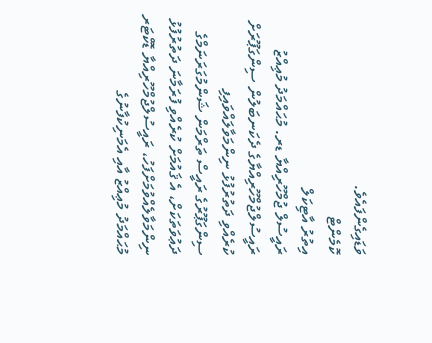ވަޑައިގެންފައެވެ.
ކޮމެންޓް
އިތުރު އާޓިކަލް
ރައީސުލް ޖުމްހޫރިއްޔާ ޑރ. މުޙައްމަދު މުޢިއްޒު
ރައީސުލްޖުމްހޫރިއްޔާގެ ދެކަނބަލުން ސިންގަޕޫރަށް ކުރެއްވި ދަތުރުފުޅު ނިންމަވާލައްވައިފި
ސިންގަޕޫރުގެ ރައީސް ތަރްމަން ޝަންމުގަރަނަމްގެ ދަޢުވަތަކަށް، އެ ޤައުމަށް ކުރެއްވި ފުރަމާނަ ދަތުރުފުޅު ނިންމަވާލެއްވުމަށްފަހު، ރައީސުލްޖުމްހޫރިއްޔާ ޑޮކްޓަރ މުޙައްމަދު މުޢިއްޒު އާއި އެމަނިކުފާނުގެ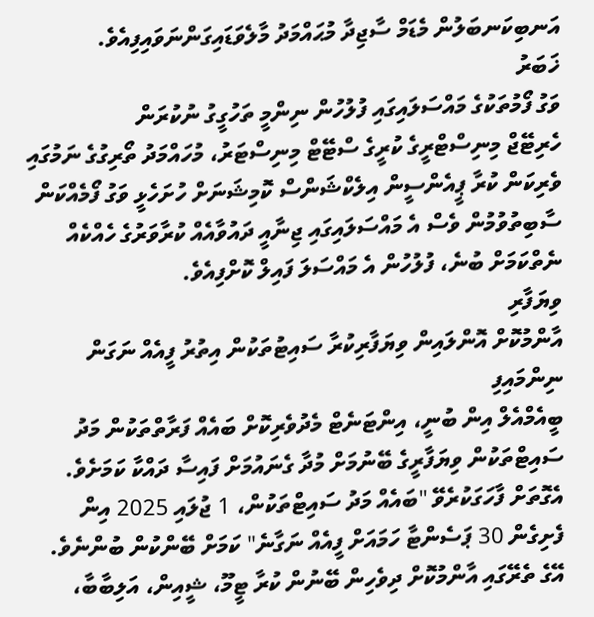އަނބިކަނބަލުން މެޑަމް ސާޖިދާ މުޙައްމަދު މާލެވަޑައިގަންނަވައިފިއެވެ.
ޚަބަރު
ވަގު ފޯމުތަކުގެ މައްސަލައިގައި ފުލުހުން ނިންމީ ތަހުގީގު ނުކުރަން
ހެރިޓޭޖް މިނިސްޓްރީގެ ކުރީގެ ސްޓޭޓް މިނިސްޓަރު، މުހައްމަދު ތޯރިގުގެ ނަމުގައި ވެރިކަން ކުރާ ޕީއެންސީން އިލެކްޝަންސް ކޮމިޝަނަށް ހުށަހެޅީ ވަގު ފޯމެއްކަން ސާބިތުވުމުން ވެސް އެ މައްސަލައިގައި ޖިނާއީ ދައުވާއެއް ކުރާވަރުގެ ހެއްކެއް ނެތްކަމަށް ބުނެ، ފުލުހުން އެ މައްސަލަ ފައިލް ކޮށްފިއެވެ.
ވިޔަފާރި
އާންމުކޮށް އޮންލައިން ވިޔަފާރިކުރާ ސައިޓުތަކުން އިތުރު ފީއެއް ނަގަން ނިންމައިފި
ބީއެމްއެލް އިން ބުނީ، އިންޓަނެޓް މެދުވެރިކޮށް ބައެއް ފަރާތްތަކުން މަދު ސައިޓްތަކުން ވިޔަފާރީގެ ބޭނުމަށް މުދާ ގެނައުމަށް ފައިސާ ދައްކާ ކަމަށެވެ. އެގޮތަށް ފާހަގަކުރެވޭ "ބައެއް މަދު ސައިޓްތަކުން، 1 ޖުލައި 2025 އިން ފެށިގެން 30 ޕަސެންޓާ ހަމައަށް ފީއެއް ނަގާނެ" ކަމަށް ބޭންކުން ބުންނެވެ. އޭގެ ތެރޭގައި އާންމުކޮށް ދިވެހިން ބޭނުން ކުރާ ޓީމޫ، ޝީއިން، އަލިބާބާ،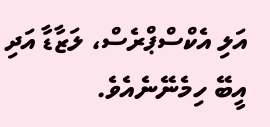އަލި އެކްސްޕްރެސް، ލަޒާޑާ އަދި އީބޭ ހިމެނޭނެއެވެ.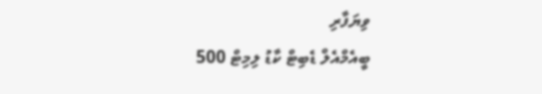ވިޔަފާރި
ބީއެމްއެލް ޑެބިޓް ކާޑު ލިމިޓް 500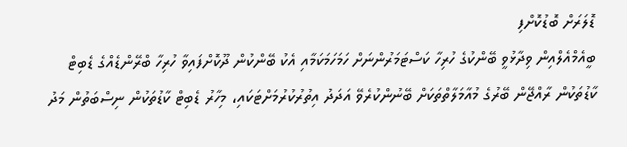ޑޮލަރަށް ބޮޑުކޮށްފި
ބީއެމްއެލްއިން ވިދާޅުވީ ބޭންކުގެ ހުރިހާ ކަސްޓަމަރުންނަށް ހަމަހަމަކަމާއި އެކު ބޭންކުން ދޫކޮށްފައިވާ ހުރިހާ ބްރޭންޑެއްގެ ޑެބިޓް ކާޑުތަކުން ރާއްޖޭން ބޭރުގެ މުއާމަލާތްތަކަށް ބޭނުންކުރެވޭ އަދަދު އިތުރުކުރުމަށްޓަކައި، މިހާރު ޑެބިޓް ކާޑުތަކުން ނިސްބަތުން މަދު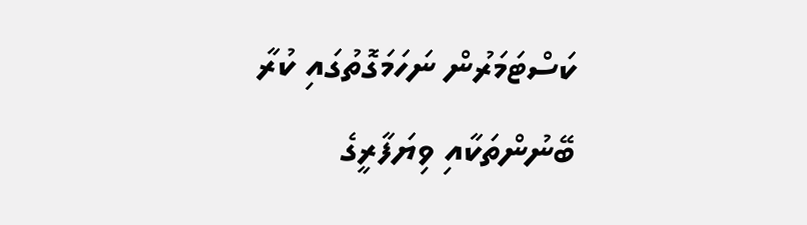ކަސްޓަމަރުން ނަހަމަގޮތުގައި ކުރާ ބޭނުންތަކާއި ވިޔަފާރީގެ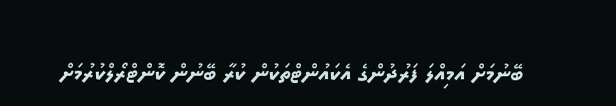ބޭނުމަށް އަމިއްލަ ފަރުދުންގެ އެކައުންޓްތަކުން ކުރާ ބޭނުން ކޮންޓްރޯލްކުރުމަށް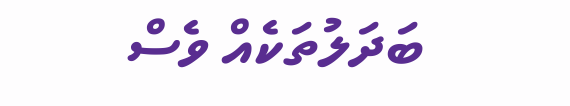ބަދަލުތަކެއް ވެސް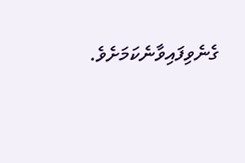ގެނެވިފައިވާނެކަމަށެވެ.